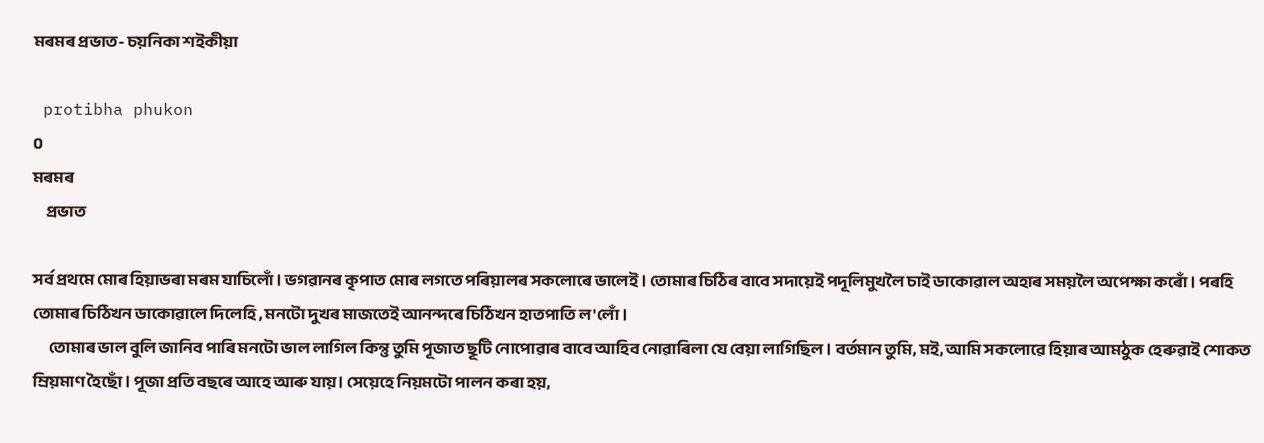মৰমৰ প্ৰভাত- চয়নিকা শ‌ইকীয়া

 protibha phukon
0
মৰমৰ
     প্ৰভাত

সৰ্ব প্ৰথমে মোৰ হিয়াভৰা মৰম যাচিলোঁ । ভগৱানৰ কৃপাত মোৰ লগতে পৰিয়ালৰ সকলোৰে ভালেই । তোমাৰ চিঠিৰ বাবে সদায়েই পদূলিমুখলৈ চাই ডাকোৱাল অহাৰ সময়লৈ অপেক্ষা কৰোঁ । পৰহি তোমাৰ চিঠিখন ডাকোৱালে দিলেহি , মনটো দুখৰ মাজতেই আনন্দৰে চিঠিখন হাতপাতি ল'লোঁ ।
      তোমাৰ ভাল বুলি জানিব পাৰি মনটো ভাল লাগিল কিন্তু তুমি পূজাত ছূটি নোপোৱাৰ বাবে আহিব নোৱাৰিলা যে বেয়া লাগিছিল । বৰ্তমান তুমি, ম‌ই, আমি সকলোৱে হিয়াৰ আমঠুক হেৰুৱাই শোকত ম্ৰিয়মাণ হৈছোঁ । পূজা প্ৰতি বছৰে আহে আৰু যায়। সেয়েহে নিয়মটো পালন কৰা হয়,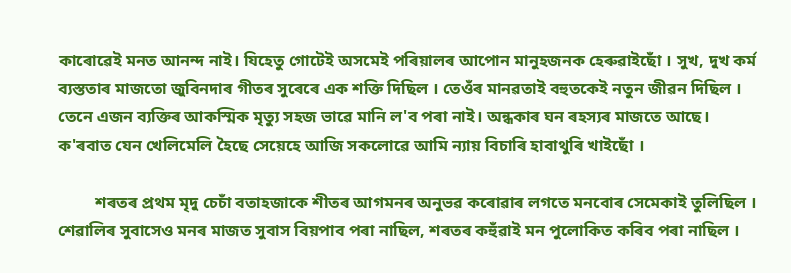কাৰোৱেই মনত আনন্দ নাই। যিহেতু গোটেই অসমেই পৰিয়ালৰ আপোন মানুহজনক হেৰুৱাইছোঁ । সুখ, দুখ কৰ্ম ব্যস্ততাৰ মাজতো জুবিনদাৰ গীতৰ সুৰেৰে এক শক্তি দিছিল । তেওঁৰ মানৱতাই বহুতকেই নতুন জীৱন দিছিল । তেনে এজন ব্যক্তিৰ আকস্মিক মৃত্যু সহজ ভাৱে মানি ল'ব পৰা নাই। অন্ধকাৰ ঘন ৰহস্যৰ মাজতে আছে। ক'ৰবাত যেন খেলিমেলি হৈছে সেয়েহে আজি সকলোৱে আমি ন্যায় বিচাৰি হাবাথুৰি খাইছোঁ ।

         শৰতৰ প্ৰথম মৃদু চেচাঁ বতাহজাকে শীতৰ আগমনৰ অনুভৱ কৰোৱাৰ লগতে মনবোৰ সেমেকাই তুলিছিল । শেৱালিৰ সুবাসেও মনৰ মাজত সুবাস বিয়পাব পৰা নাছিল, শৰতৰ কহুঁৱাই মন পুলোকিত কৰিব পৰা নাছিল ।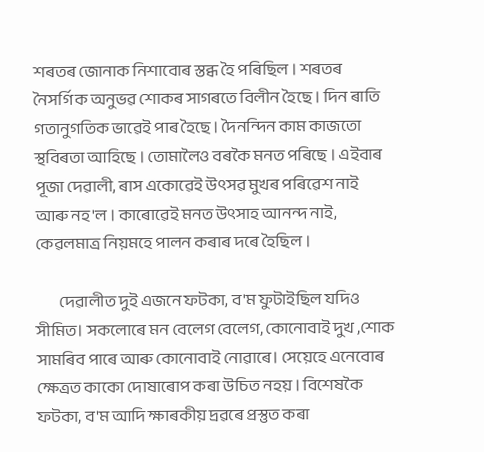শৰতৰ জোনাক নিশাবোৰ স্তব্ধ হৈ পৰিছিল । শৰতৰ নৈসৰ্গিক অনুভৱ শোকৰ সাগৰতে বিলীন হৈছে । দিন ৰাতি গতানুগতিক ভাৱেই পাৰ হৈছে । দৈনন্দিন কাম কাজতো স্থবিৰতা আহিছে । তোমালৈও বৰকৈ মনত পৰিছে । এইবাৰ পূজা দেৱালী, ৰাস একোৱেই উৎসৱ মুখৰ পৰিৱেশ নাই আৰু নহ'ল । কাৰোৱেই মনত উৎসাহ আনন্দ নাই, কেৱলমাত্ৰ নিয়মহে পালন কৰাৰ দৰে হৈছিল ।

        দেৱালীত দুই এজনে ফটকা, ব'ম ফুটাইছিল যদিও সীমিত। সকলোৰে মন বেলেগ বেলেগ, কোনোবাই দুখ ,শোক সামৰিব পাৰে আৰু কোনোবাই নোৱাৰে। সেয়েহে এনেবোৰ ক্ষেত্ৰত কাকো দোষাৰোপ কৰা উচিত নহয় । বিশেষকৈ ফটকা, ব'ম আদি ক্ষাৰকীয় দ্ৰৱৰে প্ৰস্তুত কৰা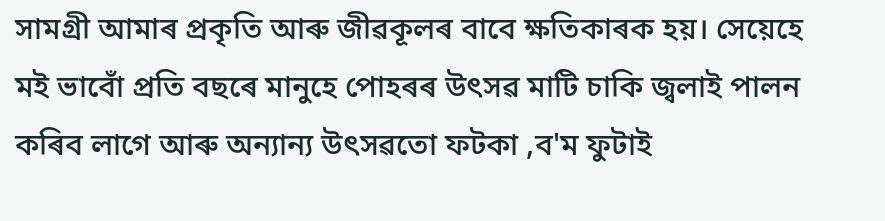সামগ্ৰী আমাৰ প্ৰকৃতি আৰু জীৱকূলৰ বাবে ক্ষতিকাৰক হয়। সেয়েহে ম‌ই ভাবোঁ প্ৰতি বছৰে মানুহে পোহৰৰ উৎসৱ মাটি চাকি জ্বলাই পালন কৰিব লাগে আৰু অন্যান্য উৎসৱতো ফটকা ,ব'ম ফুটাই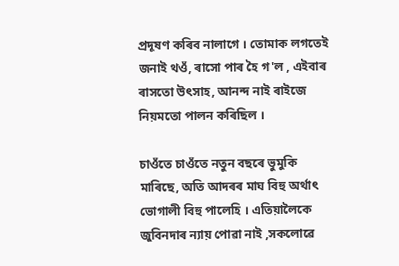প্ৰদূষণ কৰিব নালাগে । তোমাক লগতেই জনাই থ‌ওঁ, ৰাসো পাৰ হৈ গ'ল , এইবাৰ ৰাসতো উৎসাহ, আনন্দ নাই ৰাইজে নিয়মতো পালন কৰিছিল ।

চাওঁতে চাওঁতে নতুন বছৰে ভুমুকি মাৰিছে, অতি আদৰৰ মাঘ বিহু অৰ্থাৎ ভোগালী বিহু পালেহি । এতিয়ালৈকে জুবিনদাৰ ন্যায় পোৱা নাই ,সকলোৱে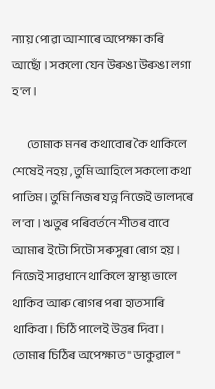ন্যায় পোৱা আশাৰে অপেক্ষা কৰি আছোঁ । সকলো যেন উৰুঙা উৰুঙা লগা হ'ল ।

       তোমাক মনৰ কথাবোৰ কৈ থাকিলে শেষেই নহয় , তুমি আহিলে সকলো কথা পাতিম। তুমি নিজৰ যত্ন নিজেই ভালদৰে ল'বা । ঋতুৰ পৰিবৰ্তনে শীতৰ বাবে আমাৰ ইটো সিটো সৰুসুৰা ৰোগ হয় । নিজেই সাৱধানে থাকিলে স্বাস্থ্য ভালে থাকিব আৰু ৰোগৰ পৰা হাতসাৰি থাকিবা। চিঠি পালেই উত্তৰ দিবা । তোমাৰ চিঠিৰ অপেক্ষাত " ডাকুৱাল "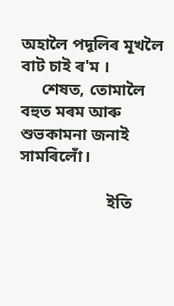অহালৈ পদূলিৰ মূখলৈ বাট চাই ৰ'ম ।
     শেষত, তোমালৈ বহুত মৰম আৰু শুভকামনা জনাই সামৰিলোঁ।

                     ইতি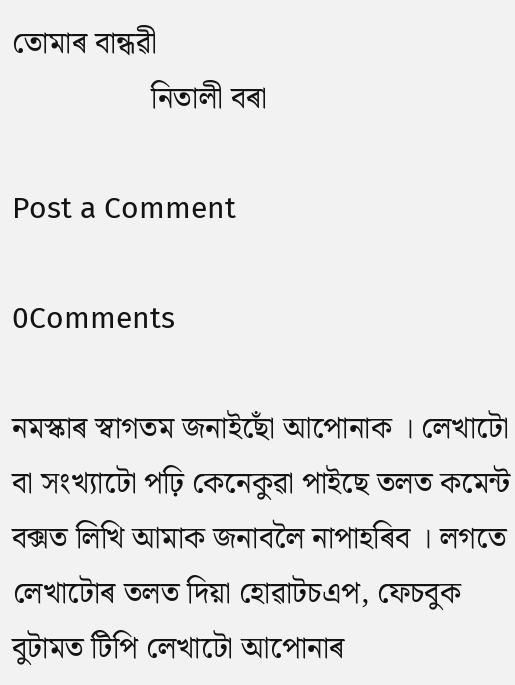তোমাৰ বান্ধৱী
                  নিতালী বৰা

Post a Comment

0Comments

নমস্কাৰ স্বাগতম জনাইছোঁ আপোনাক । লেখাটো বা সংখ্যাটো পঢ়ি কেনেকুৱা পাইছে তলত কমেন্ট বক্সত লিখি আমাক জনাবলৈ নাপাহৰিব । লগতে লেখাটোৰ তলত দিয়া হোৱাটচএপ, ফেচবুক বুটামত টিপি লেখাটো আপোনাৰ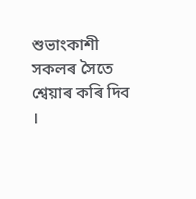শুভাংকাশী সকলৰ সৈতে শ্বেয়াৰ কৰি দিব ।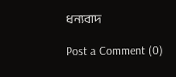ধন্যবাদ

Post a Comment (0)